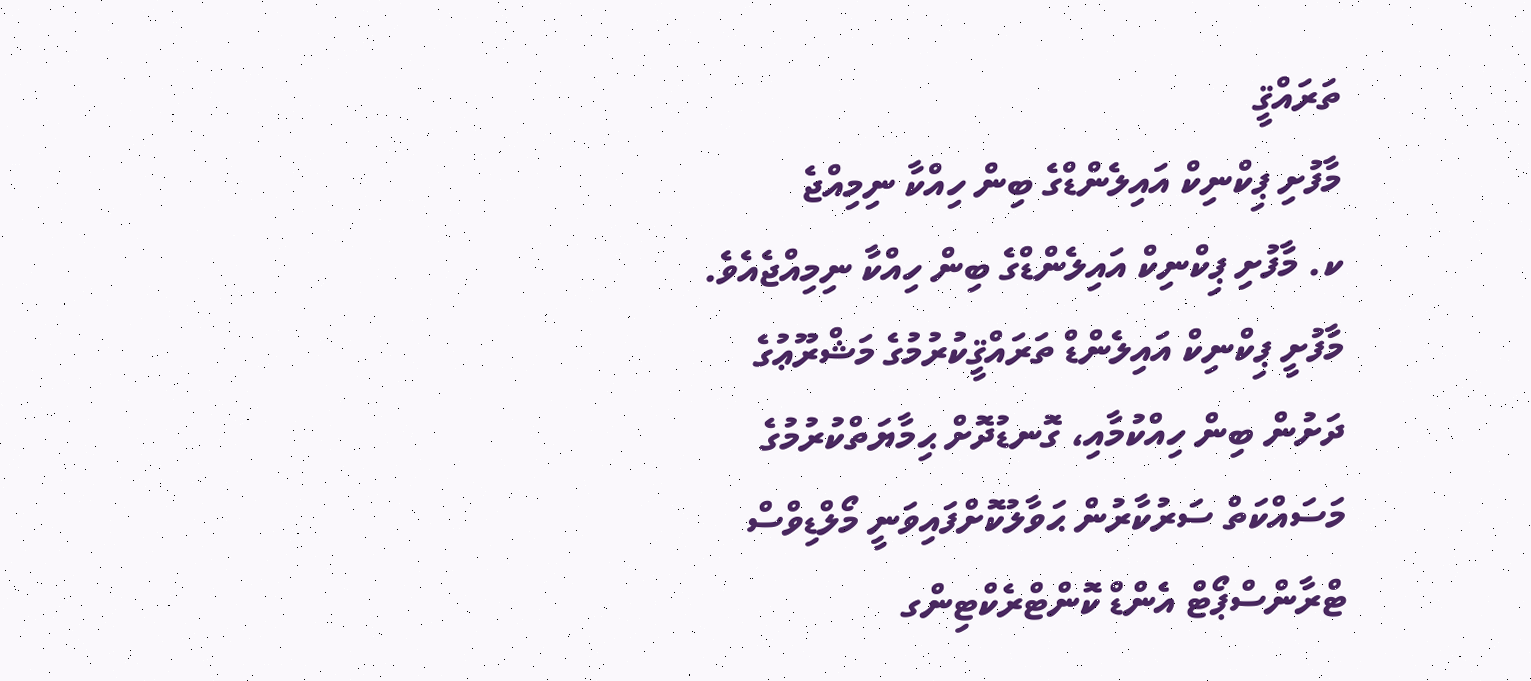ތަރައްޤީ
މާފުށި ޕިކްނިކް އައިލެންޑްގެ ބިން ހިއްކާ ނިމިއްޖެ
ކ. މާފުށި ޕިކްނިކް އައިލެންޑްގެ ބިން ހިއްކާ ނިމިއްޖެއެވެ.
މާފުށީ ޕިކްނިކް އައިލެންޑް ތަރައްޤީކުރުމުގެ މަޝްރޫޢުގެ ދަށުން ބިން ހިއްކުމާއި، ގޮނޑުދޮށް ޙިމާޔަތްކުރުމުގެ މަސައްކަތް ސަރުކާރުން ޙަވާލުކޮށްފައިވަނީ މޯލްޑިވްސް ޓްރާންސްޕޯޓް އެންޑް ކޮންޓްރެކްޓިންގ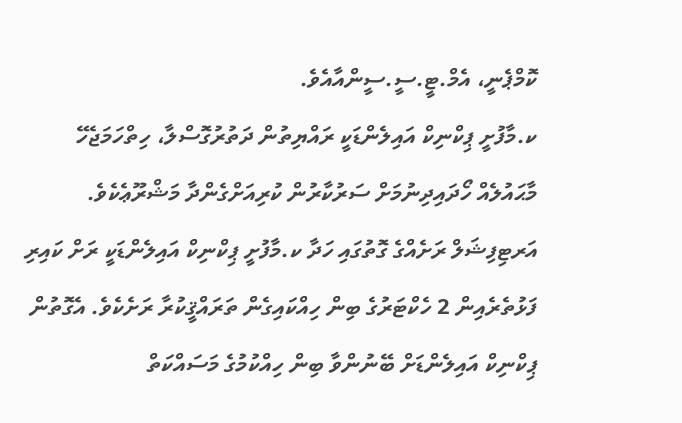ކޮމްޕެނީ، އެމް.ޓީ.ސީ.ސީންއާއެވެ.
ކ.މާފުށީ ޕިކްނިކް އައިލެންޑަކީ ރައްޔިތުން ދަތުރުގޮސްލާ، ހިތްހަމަޖެހޭ މާޙައުލެއް ހޯދައިދިނުމަށް ސަރުކާރުން ކުރިއަށްގެންދާ މަޝްރޫޢެކެވެ. އަރޓިފިޝަލް ރަށެއްގެ ގޮތުގައި ހަދާ ކ.މާފުށީ ޕިކްނިކް އައިލެންޑަކީ ރަށް ކައިރި ފަޅުތެރެއިން 2 ހެކްޓަރުގެ ބިން ހިއްކައިގެން ތަރައްޤީކުރާ ރަށެކެވެ. އެގޮތުން ޕިކްނިކް އައިލެންޑަށް ބޭނުންވާ ބިން ހިއްކުމުގެ މަސައްކަތް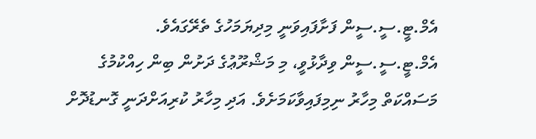އެމް.ޓީ.ސީ.ސީން ފަށާފައިވަނީ މިދިޔަމަހުގެ ތެރޭގައެވެ.
އެމް.ޓީ.ސީ.ސީން ވިދާޅުވީ، މި މަޝްރޫޢުގެ ދަށުން ބިން ހިއްކުމުގެ މަސައްކަތް މިހާރު ނިމިފައިވާކަމަށެވެ. އަދި މިހާރު ކުރިއަށްދަނީ ގޮނޑުދޮށް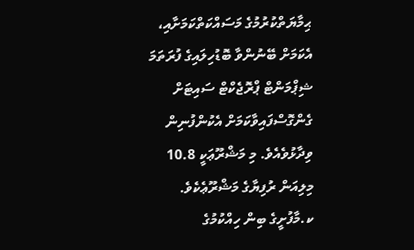ޙިމާޔަތްކުރުމުގެ މަސައްކަތްކަމަށާއި، އެކަމަށް ބޭނުންވާ ބޮޑުހިލައިގެ ފުރަތަމަ ޝިޕްމަންޓް ޕްރޮޖެކްޓް ސައިޓަށް ގެންގޮސްފައިވާކަމަށް އެކުންފުނިން ވިދާޅުވެއެވެ. މި މަޝްރޫޢަކީ 10.8 މިލިއަން ރުފިޔާގެ މަޝްރޫޢެކެވެ.
ކ.މާފުށީގެ ބިން ހިއްކުމުގެ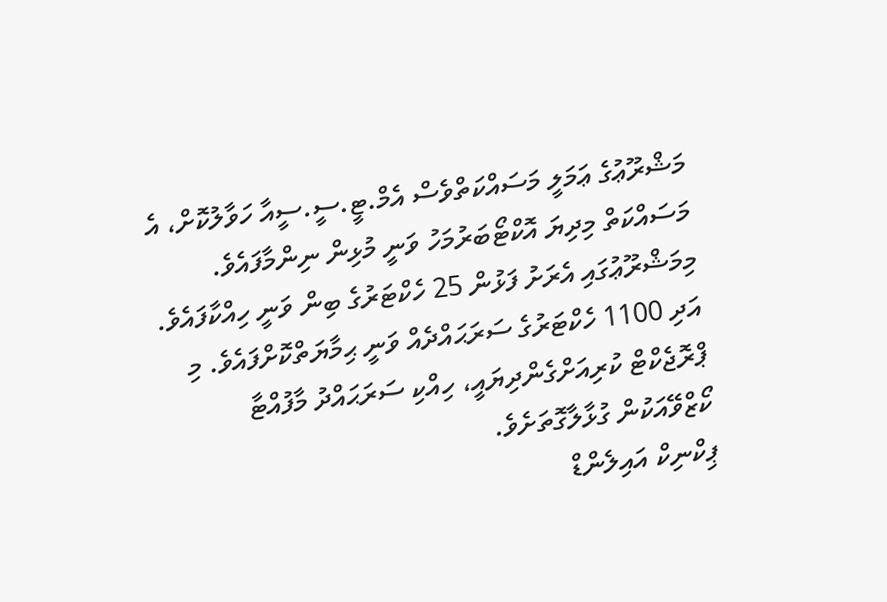މަޝްރޫޢުގެ ޢަމަލީ މަސައްކަތްވެސް އެމް.ޓީ.ސީ.ސީއާ ހަވާލުކޮށް، އެ މަސައްކަތް މިދިޔަ އޮކްޓޯބަރުމަހު ވަނީ މުޅިން ނިންމާފައެވެ. މިމަޝްރޫޢުގައި އެރަށު ފަޅުން 25 ހެކްޓަރުގެ ބިން ވަނީ ހިއްކާފައެވެ. އަދި 1100 ހެކްޓަރުގެ ސަރަޙައްދެއް ވަނީ ޙިމާޔަތްކޮށްފައެވެ. މި ޕްރޮޖެކްޓް ކުރިއަށްގެންދިޔައީ، ހިއްކި ސަރަޙައްދު މާފުއްޓާ ކޯޒްވޭއަކުން ގުޅާލާގޮތަށެވެ.
ޕިކްނިކް އައިލެންޑް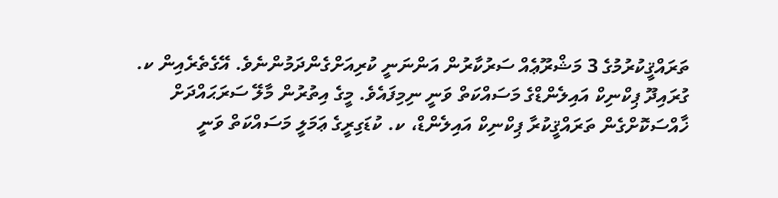ތަރައްޤީކުރުމުގެ 3 މަޝްރޫޢެއް ސަރުކާރުން އަންނަނީ ކުރިއަށްގެންދަމުންނެވެ. އޭގެތެރެއިން ކ. ގުރައިދޫ ޕިކްނިކް އައިލެންޑްގެ މަސައްކަތް ވަނީ ނިމިފައެވެ. މީގެ އިތުރުން މާލޭ ސަރަޙައްދަށް ޚާއްސަކޮށްގެން ތަރައްޤީކުރާ ޕިކްނިކް އައިލެންޑް، ކ. ކުޑަގިރީގެ ޢަމަލީ މަސައްކަތް ވަނީ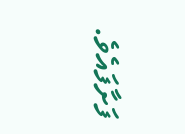ފަށާފައެވެ.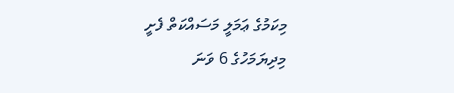މިކަމުގެ ޢަމަލީ މަސައްކަތް ފެށީ މިދިޔަމަހުގެ 6 ވަނަ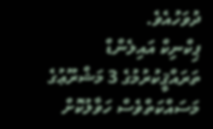ދުވަހުއެވެ.
ޕިކްނިކް އައިލެންޑް ތަރައްޤީކުރުމުގެ 3 މަޝްރޫޢުގެ މަސައްކަތްވެސް ހަވާލުކޮށް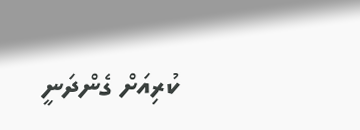ކުރިއަށް ގެންދަނީ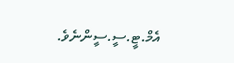އެމް.ޓީ.ސީ.ސީންނެވެ.